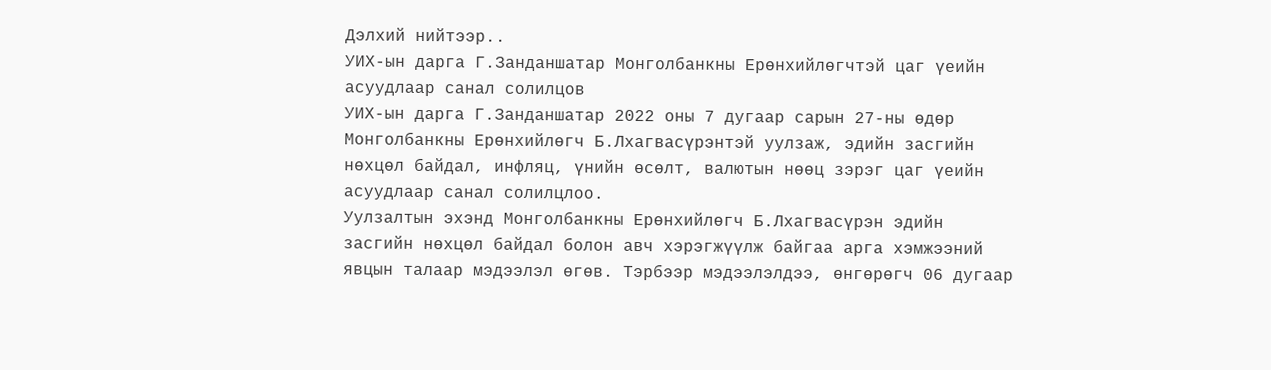Дэлхий нийтээр..
УИХ-ын дарга Г.Занданшатар Монголбанкны Ерөнхийлөгчтэй цаг үеийн асуудлаар санал солилцов
УИХ-ын дарга Г.Занданшатар 2022 оны 7 дугаар сарын 27-ны өдөр Монголбанкны Ерөнхийлөгч Б.Лхагвасүрэнтэй уулзаж, эдийн засгийн нөхцөл байдал, инфляц, үнийн өсөлт, валютын нөөц зэрэг цаг үеийн асуудлаар санал солилцлоо.
Уулзалтын эхэнд Монголбанкны Ерөнхийлөгч Б.Лхагвасүрэн эдийн засгийн нөхцөл байдал болон авч хэрэгжүүлж байгаа арга хэмжээний явцын талаар мэдээлэл өгөв. Тэрбээр мэдээлэлдээ, өнгөрөгч 06 дугаар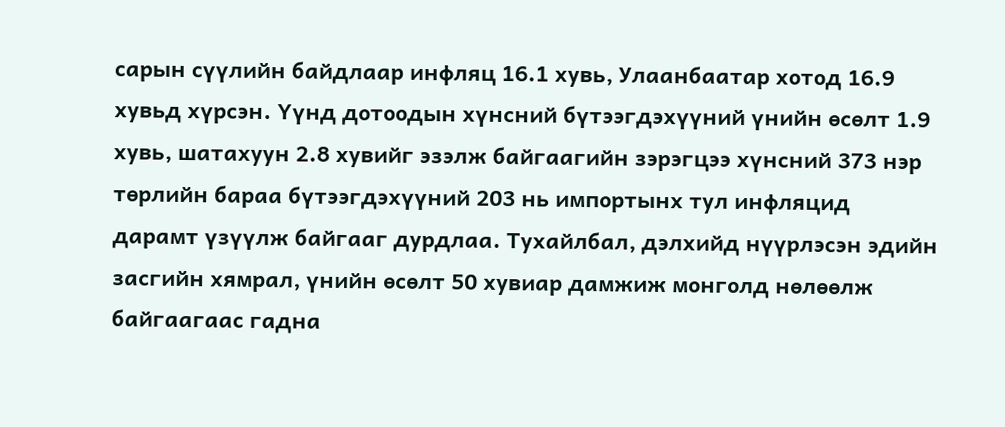сарын сүүлийн байдлаар инфляц 16.1 хувь, Улаанбаатар хотод 16.9 хувьд хүрсэн. Үүнд дотоодын хүнсний бүтээгдэхүүний үнийн өсөлт 1.9 хувь, шатахуун 2.8 хувийг эзэлж байгаагийн зэрэгцээ хүнсний 373 нэр төрлийн бараа бүтээгдэхүүний 203 нь импортынх тул инфляцид дарамт үзүүлж байгааг дурдлаа. Тухайлбал, дэлхийд нүүрлэсэн эдийн засгийн хямрал, үнийн өсөлт 50 хувиар дамжиж монголд нөлөөлж байгаагаас гадна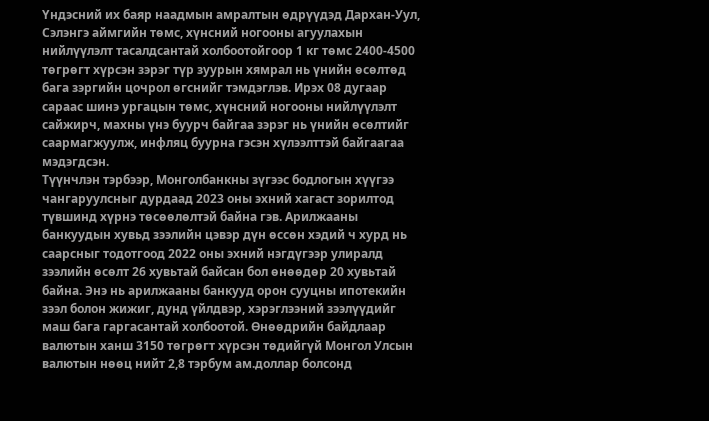Үндэсний их баяр наадмын амралтын өдрүүдэд Дархан-Уул, Сэлэнгэ аймгийн төмс, хүнсний ногооны агуулахын нийлүүлэлт тасалдсантай холбоотойгоор 1 кг төмс 2400-4500 төгрөгт хүрсэн зэрэг түр зуурын хямрал нь үнийн өсөлтөд бага зэргийн цочрол өгснийг тэмдэглэв. Ирэх 08 дугаар сараас шинэ ургацын төмс, хүнсний ногооны нийлүүлэлт сайжирч, махны үнэ буурч байгаа зэрэг нь үнийн өсөлтийг саармагжуулж, инфляц буурна гэсэн хүлээлттэй байгаагаа мэдэгдсэн.
Түүнчлэн тэрбээр, Монголбанкны зүгээс бодлогын хүүгээ чангаруулсныг дурдаад 2023 оны эхний хагаст зорилтод түвшинд хүрнэ төсөөлөлтэй байна гэв. Арилжааны банкуудын хувьд зээлийн цэвэр дүн өссөн хэдий ч хурд нь саарсныг тодотгоод 2022 оны эхний нэгдүгээр улиралд зээлийн өсөлт 26 хувьтай байсан бол өнөөдөр 20 хувьтай байна. Энэ нь арилжааны банкууд орон сууцны ипотекийн зээл болон жижиг, дунд үйлдвэр, хэрэглээний зээлүүдийг маш бага гаргасантай холбоотой. Өнөөдрийн байдлаар валютын ханш 3150 төгрөгт хүрсэн төдийгүй Монгол Улсын валютын нөөц нийт 2,8 тэрбум ам.доллар болсонд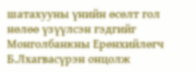шатахууны үнийн өсөлт гол нөлөө үзүүлсэн гэдгийг Монголбанкны Ерөнхийлөгч Б.Лхагвасүрэн онцолж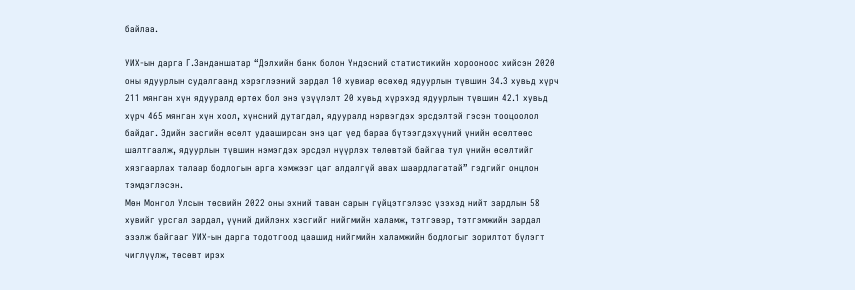байлаа.

УИХ-ын дарга Г.Занданшатар “Дэлхийн банк болон Үндэсний статистикийн хорооноос хийсэн 2020 оны ядуурлын судалгаанд хэрэглээний зардал 10 хувиар өсөхөд ядуурлын түвшин 34.3 хувьд хүрч 211 мянган хүн ядууралд өртөх бол энэ үзүүлэлт 20 хувьд хүрэхэд ядуурлын түвшин 42.1 хувьд хүрч 465 мянган хүн хоол, хүнсний дутагдал, ядууралд нэрвэгдэх эрсдэлтэй гэсэн тооцоолол байдаг. Эдийн засгийн өсөлт удааширсан энэ цаг үед бараа бүтээгдэхүүний үнийн өсөлтөөс шалтгаалж, ядуурлын түвшин нэмэгдэх эрсдэл нүүрлэх төлөвтэй байгаа тул үнийн өсөлтийг хязгаарлах талаар бодлогын арга хэмжээг цаг алдалгүй авах шаардлагатай” гэдгийг онцлон тэмдэглэсэн.
Мөн Монгол Улсын төсвийн 2022 оны эхний таван сарын гүйцэтгэлээс үзэхэд нийт зардлын 58 хувийг урсгал зардал, үүний дийлэнх хэсгийг нийгмийн халамж, тэтгэвэр, тэтгэмжийн зардал эзэлж байгааг УИХ-ын дарга тодотгоод цаашид нийгмийн халамжийн бодлогыг зорилтот бүлэгт чиглүүлж, төсөвт ирэх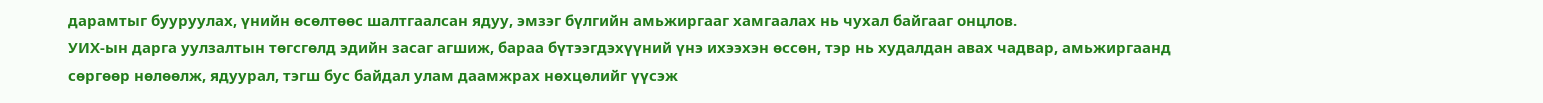дарамтыг бууруулах, үнийн өсөлтөөс шалтгаалсан ядуу, эмзэг бүлгийн амьжиргааг хамгаалах нь чухал байгааг онцлов.
УИХ-ын дарга уулзалтын төгсгөлд эдийн засаг агшиж, бараа бүтээгдэхүүний үнэ ихээхэн өссөн, тэр нь худалдан авах чадвар, амьжиргаанд сөргөөр нөлөөлж, ядуурал, тэгш бус байдал улам даамжрах нөхцөлийг үүсэж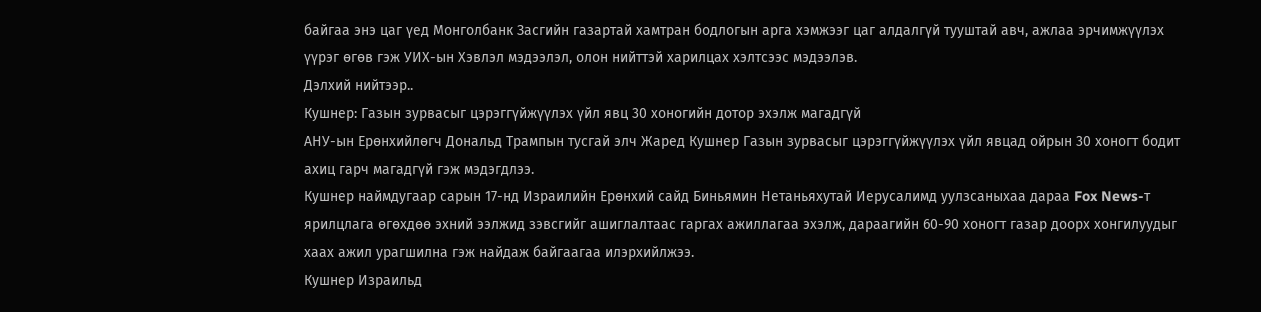байгаа энэ цаг үед Монголбанк Засгийн газартай хамтран бодлогын арга хэмжээг цаг алдалгүй тууштай авч, ажлаа эрчимжүүлэх үүрэг өгөв гэж УИХ-ын Хэвлэл мэдээлэл, олон нийттэй харилцах хэлтсээс мэдээлэв.
Дэлхий нийтээр..
Кушнер: Газын зурвасыг цэрэггүйжүүлэх үйл явц 30 хоногийн дотор эхэлж магадгүй
АНУ-ын Ерөнхийлөгч Дональд Трампын тусгай элч Жаред Кушнер Газын зурвасыг цэрэггүйжүүлэх үйл явцад ойрын 30 хоногт бодит ахиц гарч магадгүй гэж мэдэгдлээ.
Кушнер наймдугаар сарын 17-нд Израилийн Ерөнхий сайд Биньямин Нетаньяхутай Иерусалимд уулзсаныхаа дараа Fox News-т ярилцлага өгөхдөө эхний ээлжид зэвсгийг ашиглалтаас гаргах ажиллагаа эхэлж, дараагийн 60-90 хоногт газар доорх хонгилуудыг хаах ажил урагшилна гэж найдаж байгаагаа илэрхийлжээ.
Кушнер Израильд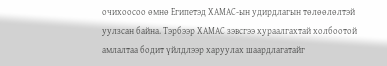очихоосоо өмнө Египетэд ХАМАС-ын удирдлагын төлөөлөлтэй уулзсан байна. Тэрбээр ХАМАС зэвсгээ хураалгахтай холбоотой амлалтаа бодит үйлдлээр харуулах шаардлагатайг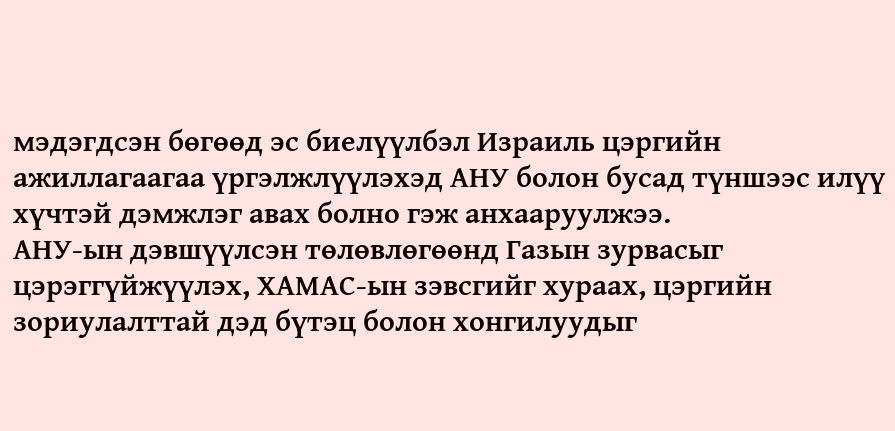мэдэгдсэн бөгөөд эс биелүүлбэл Израиль цэргийн ажиллагаагаа үргэлжлүүлэхэд АНУ болон бусад түншээс илүү хүчтэй дэмжлэг авах болно гэж анхааруулжээ.
АНУ-ын дэвшүүлсэн төлөвлөгөөнд Газын зурвасыг цэрэггүйжүүлэх, ХАМАС-ын зэвсгийг хураах, цэргийн зориулалттай дэд бүтэц болон хонгилуудыг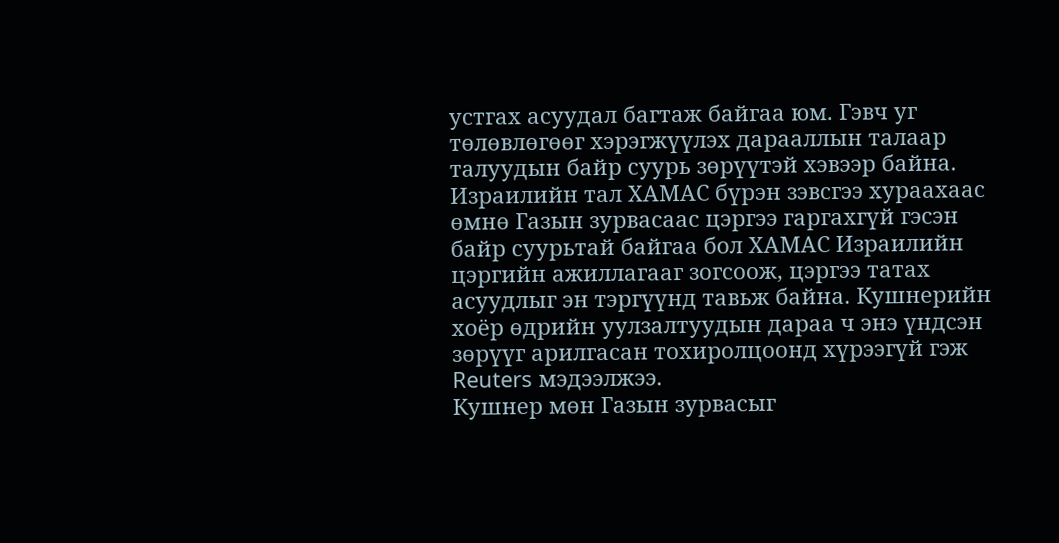устгах асуудал багтаж байгаа юм. Гэвч уг төлөвлөгөөг хэрэгжүүлэх дарааллын талаар талуудын байр суурь зөрүүтэй хэвээр байна.
Израилийн тал ХАМАС бүрэн зэвсгээ хураахаас өмнө Газын зурвасаас цэргээ гаргахгүй гэсэн байр суурьтай байгаа бол ХАМАС Израилийн цэргийн ажиллагааг зогсоож, цэргээ татах асуудлыг эн тэргүүнд тавьж байна. Кушнерийн хоёр өдрийн уулзалтуудын дараа ч энэ үндсэн зөрүүг арилгасан тохиролцоонд хүрээгүй гэж Reuters мэдээлжээ.
Кушнер мөн Газын зурвасыг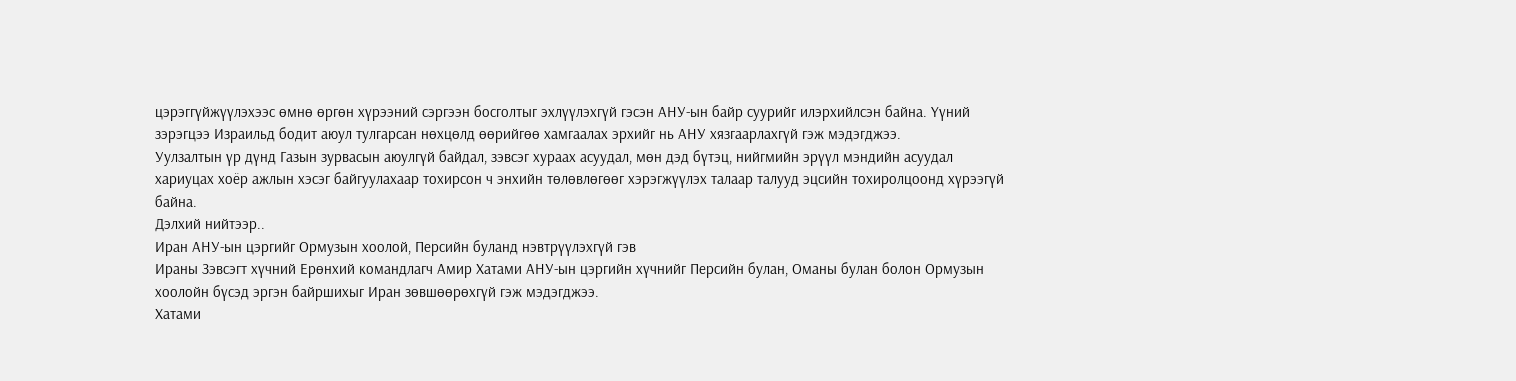цэрэггүйжүүлэхээс өмнө өргөн хүрээний сэргээн босголтыг эхлүүлэхгүй гэсэн АНУ-ын байр суурийг илэрхийлсэн байна. Үүний зэрэгцээ Израильд бодит аюул тулгарсан нөхцөлд өөрийгөө хамгаалах эрхийг нь АНУ хязгаарлахгүй гэж мэдэгджээ.
Уулзалтын үр дүнд Газын зурвасын аюулгүй байдал, зэвсэг хураах асуудал, мөн дэд бүтэц, нийгмийн эрүүл мэндийн асуудал хариуцах хоёр ажлын хэсэг байгуулахаар тохирсон ч энхийн төлөвлөгөөг хэрэгжүүлэх талаар талууд эцсийн тохиролцоонд хүрээгүй байна.
Дэлхий нийтээр..
Иран АНУ-ын цэргийг Ормузын хоолой, Персийн буланд нэвтрүүлэхгүй гэв
Ираны Зэвсэгт хүчний Ерөнхий командлагч Амир Хатами АНУ-ын цэргийн хүчнийг Персийн булан, Оманы булан болон Ормузын хоолойн бүсэд эргэн байршихыг Иран зөвшөөрөхгүй гэж мэдэгджээ.
Хатами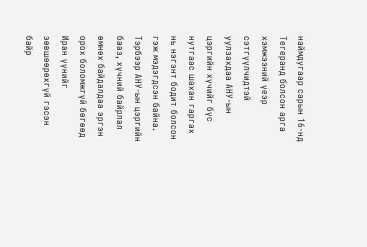наймдугаар сарын 16-нд Тегеранд болсон арга хэмжээний үеэр сэтгүүлчидтэй уулзахдаа АНУ-ын цэргийн хүчийг бүс нутгаас шахан гаргах нь нэгэнт бодит болсон гэж мэдэгдсэн байна. Тэрбээр АНУ-ын цэргийн бааз, хүчний байрлал өмнөх байдалдаа эргэн орох боломжгүй бөгөөд Иран үүнийг зөвшөөрөхгүй гэсэн байр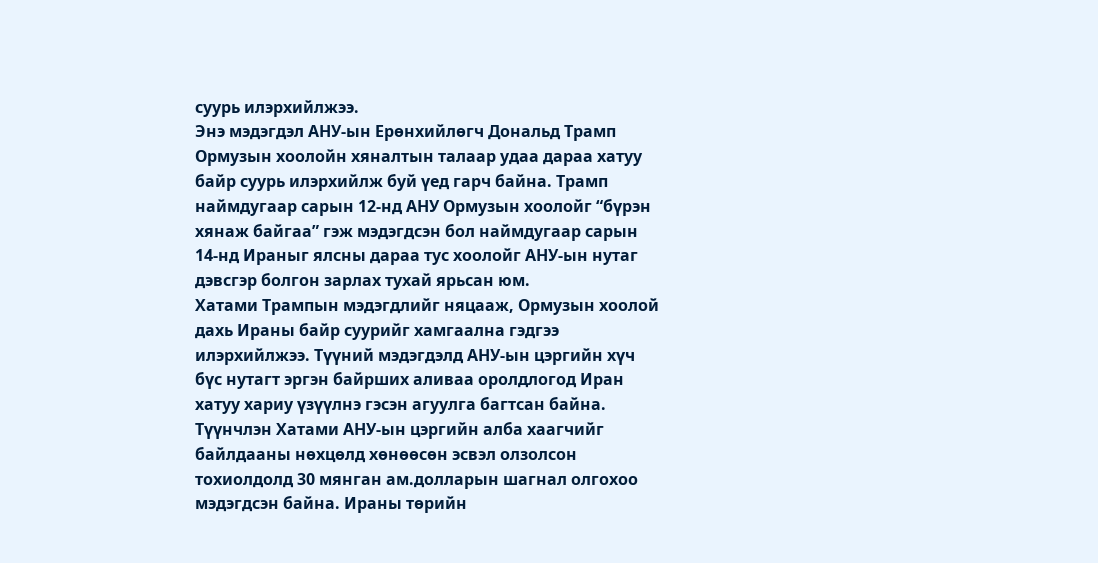суурь илэрхийлжээ.
Энэ мэдэгдэл АНУ-ын Ерөнхийлөгч Дональд Трамп Ормузын хоолойн хяналтын талаар удаа дараа хатуу байр суурь илэрхийлж буй үед гарч байна. Трамп наймдугаар сарын 12-нд АНУ Ормузын хоолойг “бүрэн хянаж байгаа” гэж мэдэгдсэн бол наймдугаар сарын 14-нд Ираныг ялсны дараа тус хоолойг АНУ-ын нутаг дэвсгэр болгон зарлах тухай ярьсан юм.
Хатами Трампын мэдэгдлийг няцааж, Ормузын хоолой дахь Ираны байр суурийг хамгаална гэдгээ илэрхийлжээ. Түүний мэдэгдэлд АНУ-ын цэргийн хүч бүс нутагт эргэн байрших аливаа оролдлогод Иран хатуу хариу үзүүлнэ гэсэн агуулга багтсан байна.
Түүнчлэн Хатами АНУ-ын цэргийн алба хаагчийг байлдааны нөхцөлд хөнөөсөн эсвэл олзолсон тохиолдолд 30 мянган ам.долларын шагнал олгохоо мэдэгдсэн байна. Ираны төрийн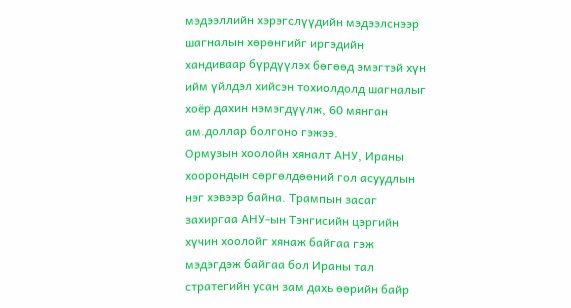мэдээллийн хэрэгслүүдийн мэдээлснээр шагналын хөрөнгийг иргэдийн хандиваар бүрдүүлэх бөгөөд эмэгтэй хүн ийм үйлдэл хийсэн тохиолдолд шагналыг хоёр дахин нэмэгдүүлж, 60 мянган ам.доллар болгоно гэжээ.
Ормузын хоолойн хяналт АНУ, Ираны хоорондын сөргөлдөөний гол асуудлын нэг хэвээр байна. Трампын засаг захиргаа АНУ-ын Тэнгисийн цэргийн хүчин хоолойг хянаж байгаа гэж мэдэгдэж байгаа бол Ираны тал стратегийн усан зам дахь өөрийн байр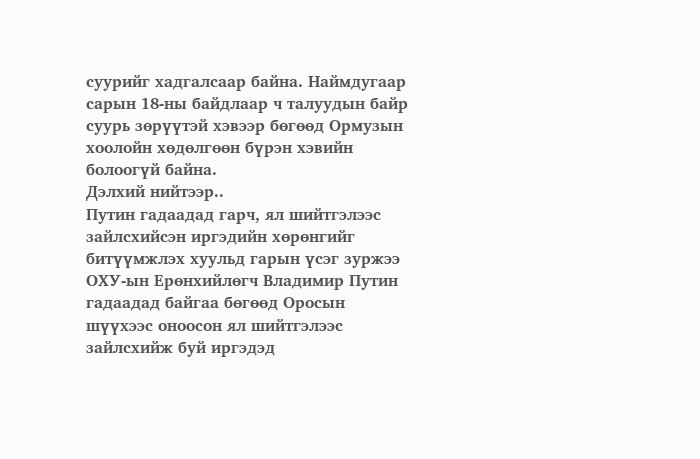суурийг хадгалсаар байна. Наймдугаар сарын 18-ны байдлаар ч талуудын байр суурь зөрүүтэй хэвээр бөгөөд Ормузын хоолойн хөдөлгөөн бүрэн хэвийн болоогүй байна.
Дэлхий нийтээр..
Путин гадаадад гарч, ял шийтгэлээс зайлсхийсэн иргэдийн хөрөнгийг битүүмжлэх хуульд гарын үсэг зуржээ
ОХУ-ын Ерөнхийлөгч Владимир Путин гадаадад байгаа бөгөөд Оросын шүүхээс оноосон ял шийтгэлээс зайлсхийж буй иргэдэд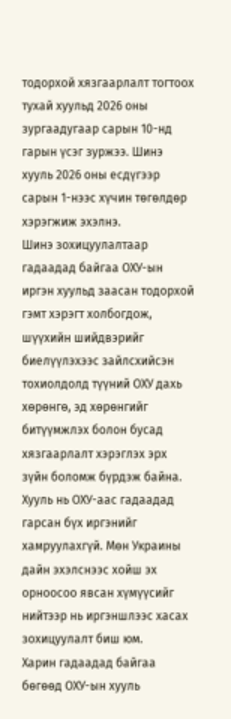тодорхой хязгаарлалт тогтоох тухай хуульд 2026 оны зургаадугаар сарын 10-нд гарын үсэг зуржээ. Шинэ хууль 2026 оны есдүгээр сарын 1-нээс хүчин төгөлдөр хэрэгжиж эхэлнэ.
Шинэ зохицуулалтаар гадаадад байгаа ОХУ-ын иргэн хуульд заасан тодорхой гэмт хэрэгт холбогдож, шүүхийн шийдвэрийг биелүүлэхээс зайлсхийсэн тохиолдолд түүний ОХУ дахь хөрөнгө, эд хөрөнгийг битүүмжлэх болон бусад хязгаарлалт хэрэглэх эрх зүйн боломж бүрдэж байна.
Хууль нь ОХУ-аас гадаадад гарсан бүх иргэнийг хамруулахгүй. Мөн Украины дайн эхэлснээс хойш эх орноосоо явсан хүмүүсийг нийтээр нь иргэншлээс хасах зохицуулалт биш юм.
Харин гадаадад байгаа бөгөөд ОХУ-ын хууль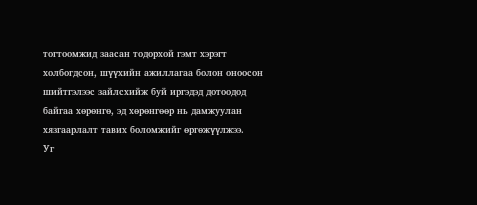тогтоомжид заасан тодорхой гэмт хэрэгт холбогдсон, шүүхийн ажиллагаа болон оноосон шийтгэлээс зайлсхийж буй иргэдэд дотоодод байгаа хөрөнгө, эд хөрөнгөөр нь дамжуулан хязгаарлалт тавих боломжийг өргөжүүлжээ.
Уг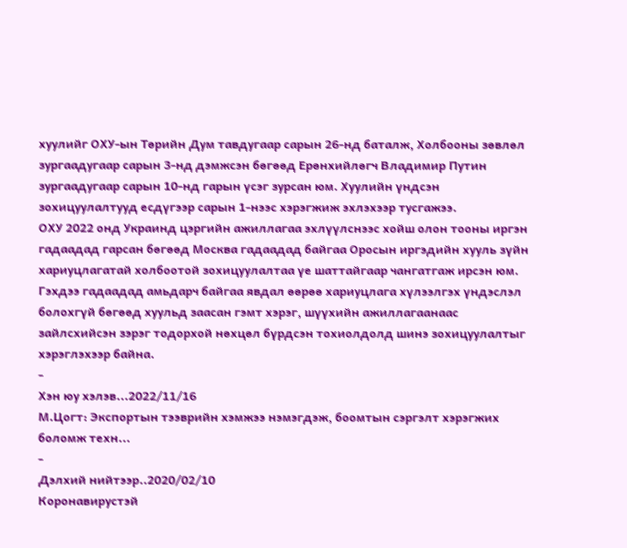хуулийг ОХУ-ын Төрийн Дум тавдугаар сарын 26-нд баталж, Холбооны зөвлөл зургаадугаар сарын 3-нд дэмжсэн бөгөөд Ерөнхийлөгч Владимир Путин зургаадугаар сарын 10-нд гарын үсэг зурсан юм. Хуулийн үндсэн зохицуулалтууд есдүгээр сарын 1-нээс хэрэгжиж эхлэхээр тусгажээ.
ОХУ 2022 онд Украинд цэргийн ажиллагаа эхлүүлснээс хойш олон тооны иргэн гадаадад гарсан бөгөөд Москва гадаадад байгаа Оросын иргэдийн хууль зүйн хариуцлагатай холбоотой зохицуулалтаа үе шаттайгаар чангатгаж ирсэн юм.
Гэхдээ гадаадад амьдарч байгаа явдал өөрөө хариуцлага хүлээлгэх үндэслэл болохгүй бөгөөд хуульд заасан гэмт хэрэг, шүүхийн ажиллагаанаас зайлсхийсэн зэрэг тодорхой нөхцөл бүрдсэн тохиолдолд шинэ зохицуулалтыг хэрэглэхээр байна.
-
Хэн юу хэлэв...2022/11/16
М.Цогт: Экспортын тээврийн хэмжээ нэмэгдэж, боомтын сэргэлт хэрэгжих боломж техн...
-
Дэлхий нийтээр..2020/02/10
Коронавирустэй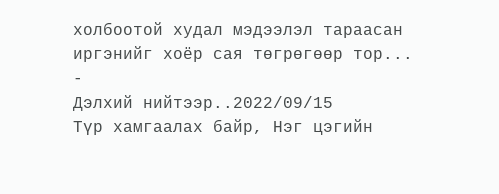холбоотой худал мэдээлэл тараасан иргэнийг хоёр сая төгрөгөөр тор...
-
Дэлхий нийтээр..2022/09/15
Түр хамгаалах байр, Нэг цэгийн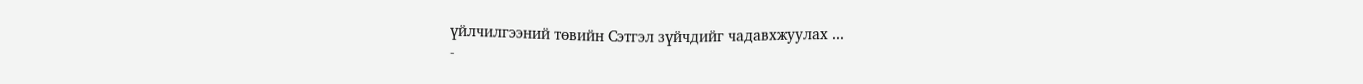үйлчилгээний төвийн Сэтгэл зүйчдийг чадавхжуулах ...
-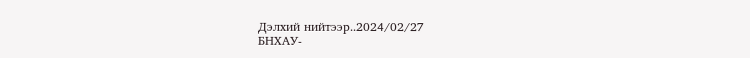Дэлхий нийтээр..2024/02/27
БНХАУ-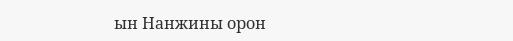ын Нанжины орон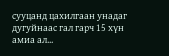сууцанд цахилгаан унадаг дугуйнаас гал гарч 15 хүн амиа ал...